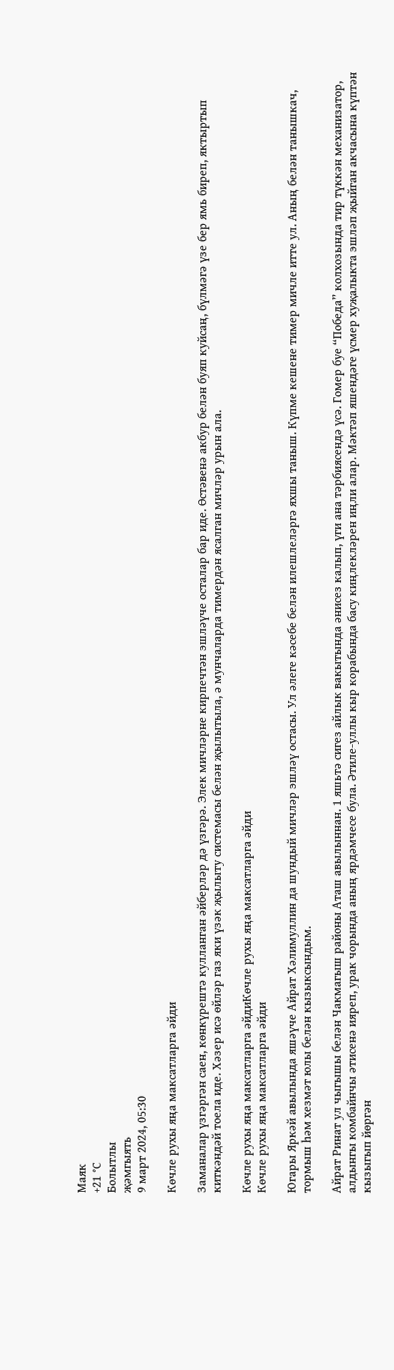Маяк
+21 °С
Болытлы
җәмгыять
9 март 2024, 05:30

Көчле рухы яңа максатларга әйди

Заманалар үзгәргән саен, көнкүрештә кулланган әйберләр дә үзгәрә. Элек мичләрне кирпечтән эшләүче осталар бар иде. Өстәвенә акбур белән буяп куйсаң, бүлмәгә үзе бер ямь биреп, яктыртып киткәндәй тоела иде. Хәзер исә өйләр газ яки үзәк җылыту системасы белән җылытыла, ә мунчаларда тимердән ясалган мичләр урын ала.

Көчле рухы яңа максатларга әйдиКөчле рухы яңа максатларга әйди
Көчле рухы яңа максатларга әйди

Югары Яркәй авылында яшәүче Айрат Хәлимуллин да шундый мичләр эшләү остасы. Ул әлеге кәсебе белән илешлеләргә яхшы таныш. Күпме кешене тимер мичле итте ул. Аның белән танышкач, тормыш һәм хезмәт юлы белән кызыксындым.

Айрат Ринат ул чыгышы белән Чакмагыш районы Аташ авылыннан. 1 яшьтә сигез айлык вакытында әнисез калып, үги ана тәрбиясендә үсә. Гомер буе “Победа” колхозында тир түккән механизатор, алдынгы комбайнчы әтисенә ияреп, урак чорында аның ярдәмчесе була. Әтиле-уллы кыр корабында басу киңлекләрен иңли алар. Мәктәп яшендәге үсмер хуҗалыкта эшләп җыйган акчасына күптән кызыгып йөргән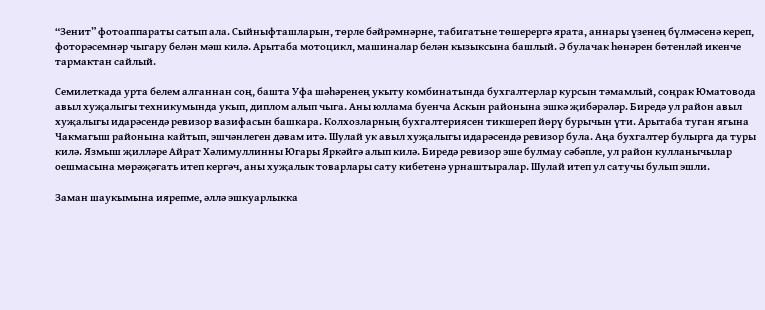“Зенит” фотоаппараты сатып ала. Сыйныфташларын, төрле бәйрәмнәрне, табигатьне төшерергә ярата, аннары үзенең бүлмәсенә кереп, фоторәсемнәр чыгару белән мәш килә. Арытаба мотоцикл, машиналар белән кызыксына башлый. Ә булачак һөнәрен бөтенләй икенче тармактан сайлый.

Семилеткада урта белем алганнан соң, башта Уфа шәһәренең укыту комбинатында бухгалтерлар курсын тәмамлый, соңрак Юматовода авыл хуҗалыгы техникумында укып, диплом алып чыга. Аны юллама буенча Аскын районына эшкә җибәрәләр. Биредә ул район авыл хуҗалыгы идарәсендә ревизор вазифасын башкара. Колхозларның бухгалтериясен тикшереп йөрү бурычын үти. Арытаба туган ягына Чакмагыш районына кайтып, эшчәнлеген дәвам итә. Шулай ук авыл хуҗалыгы идарәсендә ревизор була. Аңа бухгалтер булырга да туры килә. Язмыш җилләре Айрат Хәлимуллинны Югары Яркәйгә алып килә. Биредә ревизор эше булмау сәбәпле, ул район кулланычылар оешмасына мөрәҗәгать итеп кергәч, аны хуҗалык товарлары сату кибетенә урнаштыралар. Шулай итеп ул сатучы булып эшли.

Заман шаукымына иярепме, әллә эшкуарлыкка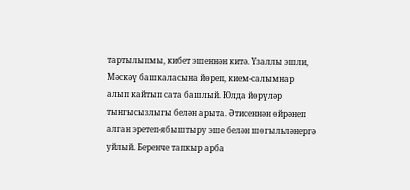тартылыпмы, кибет эшеннән китә. Үзаллы эшли, Мәскәү башкаласына йөреп, кием-салымнар алып кайтып сата башлый. Юлда йөрүләр тынгысызлыгы белән арыта. Әтисеннән өйрәнеп алган эретеп-ябыштыру эше белән шөгыльләнергә уйлый. Беренче тапкыр арба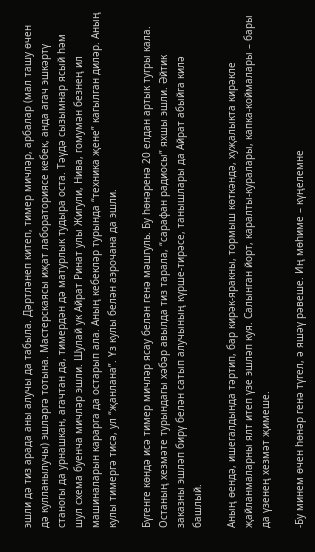эшли дә тиз арада аны алучы да табыла. Дәртләнеп китеп, тимер мичләр, арбалар (мал ташу өчен дә кулланылучы) эшләргә тотына. Мастерскаясы иҗат лабораториясе кебек, анда агач эшкәртү станогы да урнашкан, агачтан да, тимердән дә матурлык тудыра оста. Тәүдә сызымнар ясый һәм шул схема буенча мичләр эшли. Шулай ук Айрат Ринат улы Жигули, Нива, гомумән безнең ил машиналарын карарга да остарып ала. Аның кебекләр турында “техника җене” кагылган диләр. Аның кулы тимергә тисә, ул “җанлана”. Үз кулы белән аэрочана да эшли.

Бүгенге көндә исә тимер мичләр ясау белән генә мәшгуль. Бу һөнәренә 20 елдан артык тугры кала. Останың хезмәте турындагы хәбәр авылда тиз тарала, “сарафан радиосы” яхшы эшли. Әйтик заказны эшләп бирү белән сатып алучының күрше-тирәсе, танышлары да Айрат абыйга килә башлый.

Аның өендә, ишегалдында тәртип, бар кирәк-яракны, тормыш көткәндә, хуҗалыкта кирәкле җайланмаларны ялт итеп үзе эшләп куя. Салынган йорт, каралты-куралары, капка-коймалары – бары да үзенең хезмәт җимеше.

-Бу минем өчен һөнәр генә түгел, ә яшәү рәвеше. Иң мөһиме – күңелемне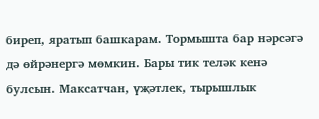биреп, яратып башкарам. Тормышта бар нәрсәгә дә өйрәнергә мөмкин. Бары тик теләк кенә булсын. Максатчан, үҗәтлек, тырышлык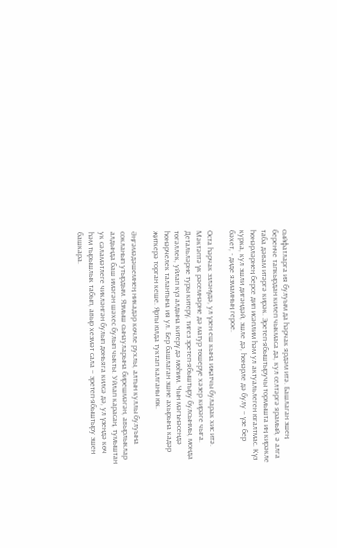сыйфатларга ия булуым да һәрчак ярдәм итә. Башлаган эшең беренче тапкырдан килеп чыкмаса да, кул селтәргә ярамый, ә алга таба дәвам итәргә кирәк. Эретеп-ябыштыручы тормышта иң кирәкле һөнәрләрнең берсе дип исәплим һәм ул актуальлеген югалтмас. Күз курка, кул эшли дигәндәй, эшле дә, һөнәрле дә булу – үзе бер бәхет, - диде язмамның герое.

Оста һәрчак эзләнүдә, ул үзен еш кына иҗатчы буларак хис итә. Мәктәптә үк рәсемнәрне дә матур төшерүе хәзер кирәге чыга. Детальләрне туры китерү, тигез эретеп-ябыштыру булсынмы, монда төгәллек, уйлап күз алдына китерү дә мөһим. Чын мәгънәсендә һөнәрчелек талантына ия ул. Бер башлаган эшне ахырына кадәр җиткерә торган кеше. Ярты юлда туктап калганы юк.

Әңгәмәдәшемнең никадәр көчле рухлы, алтын куллы булуына сокланып утырдым. Язмыш сынауларына бирешмәгән, авырлыклар алдында баш имәгән шәхес булып чыкты. Уйлап карасаң, тумыштан ук сәламәтлеге чикләнгән булып дөньяга килсә дә, ул үзендә көч һәм тырышлык табып, авыр хезмәт сала – эретеп-ябыштыру эшен башкара.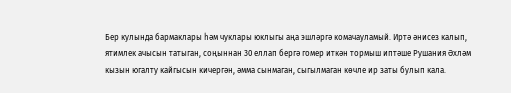Бер кулында бармаклары һәм чуклары юклыгы аңа эшләргә комачауламый. Иртә әнисез калып, ятимлек ачысын татыган, соңыннан 30 еллап бергә гомер иткән тормыш иптәше Рушания Әхләм кызын югалту кайгысын кичергән, әмма сынмаган, сыгылмаган көчле ир заты булып кала.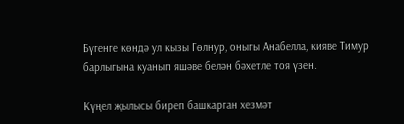Бүгенге көндә ул кызы Гөлнур, оныгы Анабелла, кияве Тимур барлыгына куанып яшәве белән бәхетле тоя үзен.

Күңел җылысы биреп башкарган хезмәт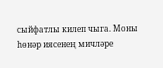сыйфатлы килеп чыга. Моны һөнәр иясенең мичләре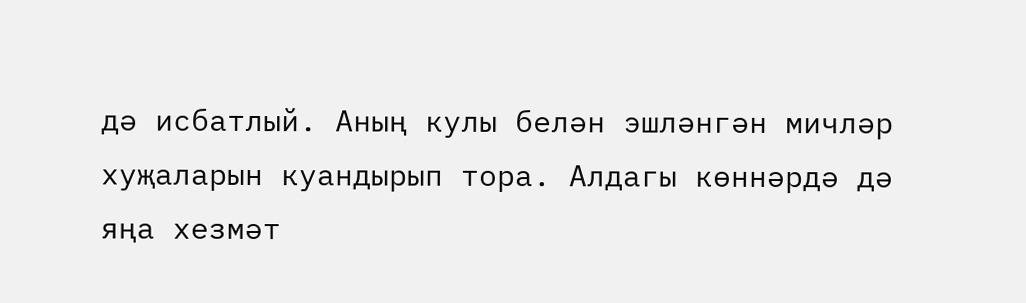дә исбатлый. Аның кулы белән эшләнгән мичләр хуҗаларын куандырып тора. Алдагы көннәрдә дә яңа хезмәт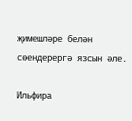җимешләре белән сөендерергә язсын әле.

Ильфира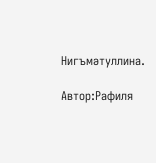Нигъмәтуллина.

Автор:Рафиля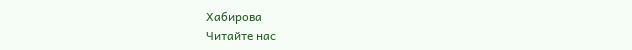Хабирова
Читайте нас